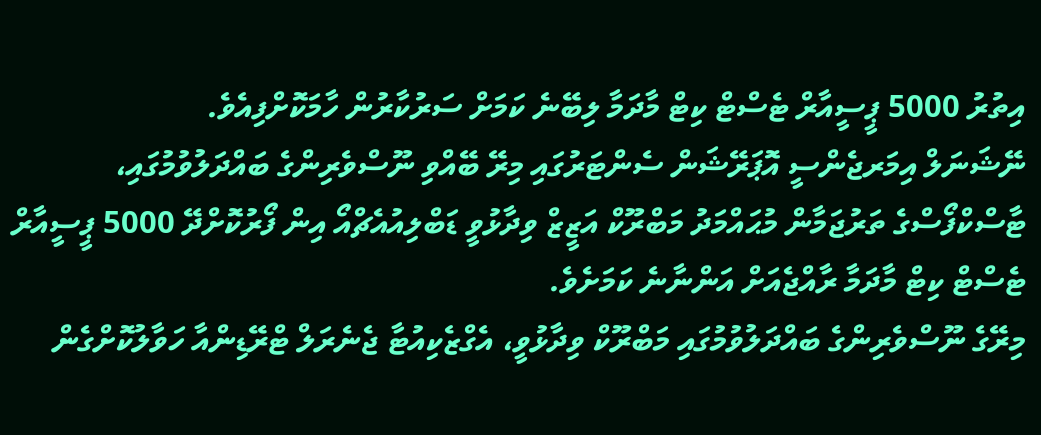އިތުރު 5000 ޕީސީއާރް ޓެސްޓް ކިޓް މާދަމާ ލިބޭނެ ކަމަށް ސަރުކާރުން ހާމަކޮށްފިއެވެ.
ނޭޝަނަލް އިމަރޖެންސީ އޮޕަރޭޝަން ސެންޓަރުގައި މިރޭ ބޭއްވި ނޫސްވެރިންގެ ބައްދަލުވުމުގައި، ޓާސްކްފޯސްގެ ތަރުޖަމާން މުޙައްމަދު މަބްރޫކް އަޒީޒް ވިދާޅުވީ ޑަބްލިއުއެޗްއޯ އިން ފޯރުކޮށްދޭ 5000 ޕީސީއާރް ޓެސްޓް ކިޓް މާދަމާ ރާއްޖެއަށް އަންނާނެ ކަމަށެވެ.
މިރޭގެ ނޫސްވެރިންގެ ބައްދަލުވުމުގައި މަބްރޫކް ވިދާޅުވީ، އެގްޒެކިއުޓާ ޖެނެރަލް ޓްރޭޑިންއާ ހަވާލުކޮށްގެން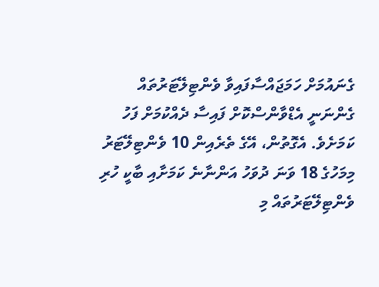ގެނައުމަށް ހަމަޖައްސާފައިވާ ވެންޓިލޭޓަރުތައް ގެންނަނީ އެޑްވާންސްކޮށް ފައިސާ ދެއްކުމަށް ފަހު ކަމަށެވެ. އެގޮތުން، އޭގެ ތެރެއިން 10 ވެންޓިލޭޓަރު މިމަހުގެ 18 ވަނަ ދުވަހު އަންނާނެ ކަމަށާއި ބާކީ ހުރި ވެންޓިލޭޓަރުތައް މި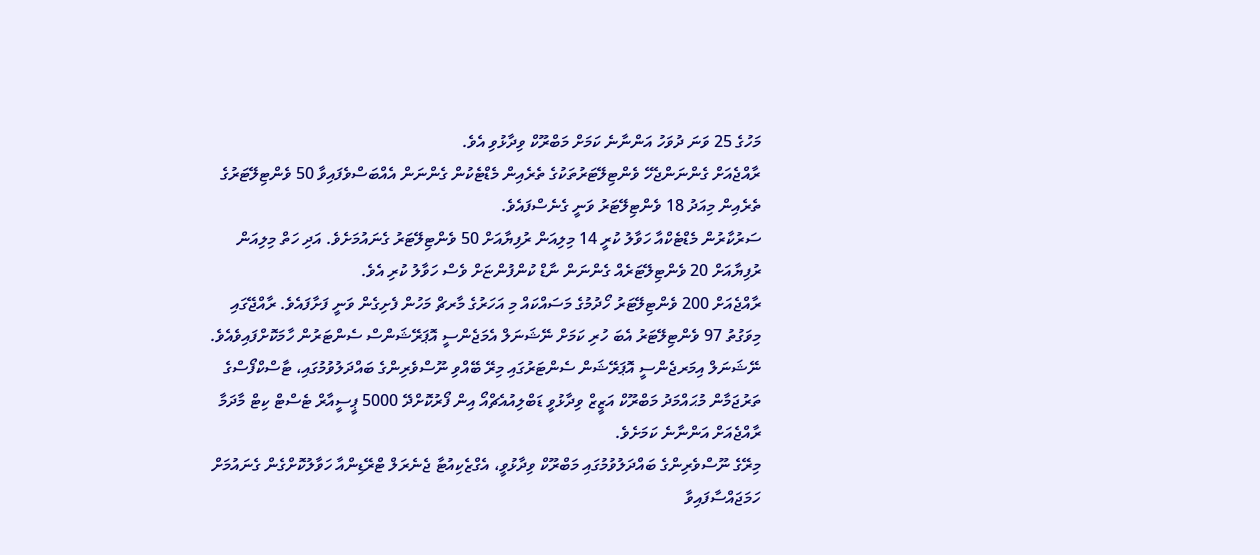މަހުގެ 25 ވަނަ ދުވަހު އަންނާނެ ކަމަށް މަބްރޫކް ވިދާޅުވި އެވެ.
ރާއްޖެއަށް ގެންނަންޖެހޭ ވެންޓިލޭޓަރުތަކުގެ ތެރެއިން މެޑްޓެކުން ގެންނަން އެއްބަސްވެފައިވާ 50 ވެންޓިލޭޓަރުގެ ތެރެއިން މިއަދު 18 ވެންޓިލޭޓަރު ވަނީ ގެނެސްފައެވެ.
ސަރުކާރުން މެޑްޓެކްއާ ހަވާލު ކުރީ 14 މިލިއަން ރުފިޔާއަށް 50 ވެންޓިލޭޓަރު ގެނައުމަށެވެ. އަދި ހަތް މިލިއަން ރުފިޔާއަށް 20 ވެންޓިލޭޓަރެއް ގެންނަން ނާޑް ކުންފުންޏަށް ވެސް ހަވާލު ކުރި އެވެ.
ރާއްޖެއަށް 200 ވެންޓިލޭޓަރު ހޯދުމުގެ މަސައްކައް މި އަހަރުގެ މާރޗް މަހުން ފެށިގެން ވަނީ ފަށާފައެވެ. ރާއްޖޭގައި މިވަގުތު 97 ވެންޓިލޭޓަރު އެބަ ހުރި ކަމަށް ނޭޝަނަލް އެމަޖެންސީ އޮޕަރޭޝަންސް ސެންޓަރުން ހާމަކޮށްފައިވެއެވެ.
ނޭޝަނަލް އިމަރޖެންސީ އޮޕަރޭޝަން ސެންޓަރުގައި މިރޭ ބޭއްވި ނޫސްވެރިންގެ ބައްދަލުވުމުގައި، ޓާސްކްފޯސްގެ ތަރުޖަމާން މުޙައްމަދު މަބްރޫކް އަޒީޒް ވިދާޅުވީ ޑަބްލިއުއެޗްއޯ އިން ފޯރުކޮށްދޭ 5000 ޕީސީއާރް ޓެސްޓް ކިޓް މާދަމާ ރާއްޖެއަށް އަންނާނެ ކަމަށެވެ.
މިރޭގެ ނޫސްވެރިންގެ ބައްދަލުވުމުގައި މަބްރޫކް ވިދާޅުވީ، އެގްޒެކިއުޓާ ޖެނެރަލް ޓްރޭޑިންއާ ހަވާލުކޮށްގެން ގެނައުމަށް ހަމަޖައްސާފައިވާ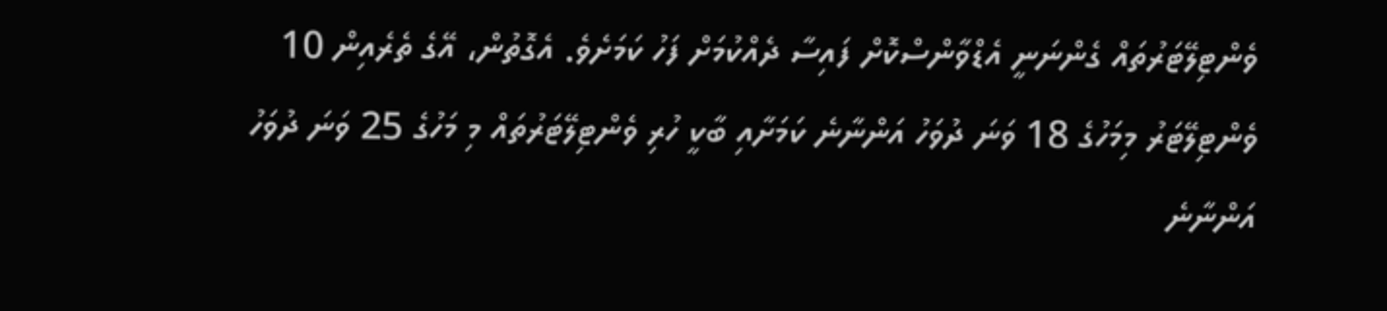ވެންޓިލޭޓަރުތައް ގެންނަނީ އެޑްވާންސްކޮށް ފައިސާ ދެއްކުމަށް ފަހު ކަމަށެވެ. އެގޮތުން، އޭގެ ތެރެއިން 10 ވެންޓިލޭޓަރު މިމަހުގެ 18 ވަނަ ދުވަހު އަންނާނެ ކަމަށާއި ބާކީ ހުރި ވެންޓިލޭޓަރުތައް މި މަހުގެ 25 ވަނަ ދުވަހު އަންނާނެ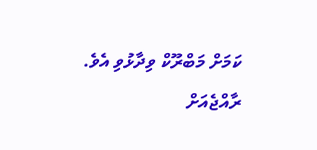ކަމަށް މަބްރޫކް ވިދާޅުވި އެވެ.
ރާއްޖެއަށް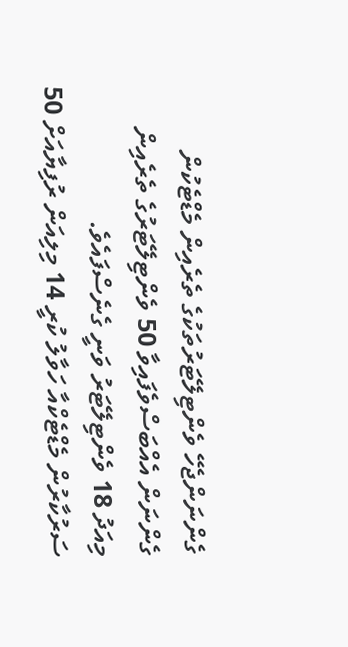ގެންނަންޖެހޭ ވެންޓިލޭޓަރުތަކުގެ ތެރެއިން މެޑްޓެކުން ގެންނަން އެއްބަސްވެފައިވާ 50 ވެންޓިލޭޓަރުގެ ތެރެއިން މިއަދު 18 ވެންޓިލޭޓަރު ވަނީ ގެނެސްފައެވެ.
ސަރުކާރުން މެޑްޓެކްއާ ހަވާލު ކުރީ 14 މިލިއަން ރުފިޔާއަށް 50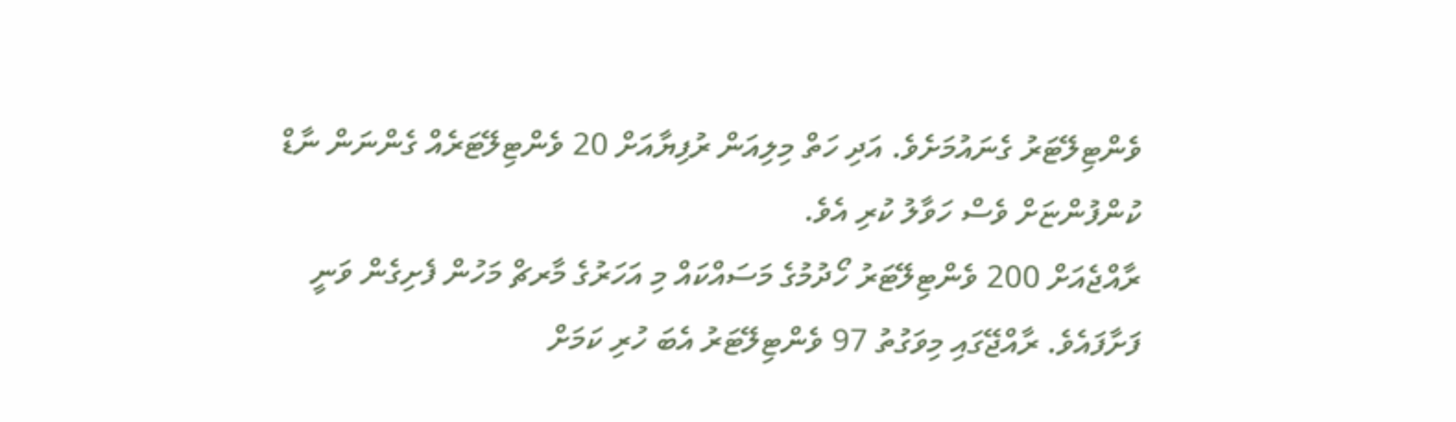ވެންޓިލޭޓަރު ގެނައުމަށެވެ. އަދި ހަތް މިލިއަން ރުފިޔާއަށް 20 ވެންޓިލޭޓަރެއް ގެންނަން ނާޑް ކުންފުންޏަށް ވެސް ހަވާލު ކުރި އެވެ.
ރާއްޖެއަށް 200 ވެންޓިލޭޓަރު ހޯދުމުގެ މަސައްކައް މި އަހަރުގެ މާރޗް މަހުން ފެށިގެން ވަނީ ފަށާފައެވެ. ރާއްޖޭގައި މިވަގުތު 97 ވެންޓިލޭޓަރު އެބަ ހުރި ކަމަށް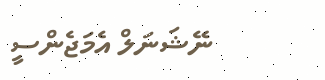ނޭޝަނަލް އެމަޖެންސީ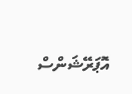އޮޕަރޭޝަންސް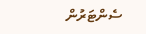ސެންޓަރުން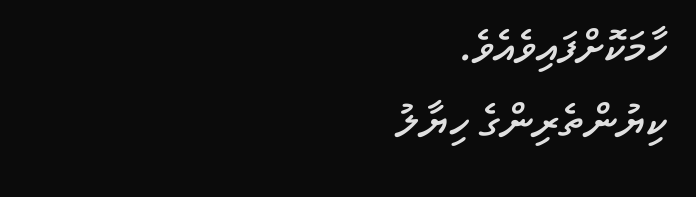ހާމަކޮށްފައިވެއެވެ.
ކިޔުންތެރިންގެ ހިޔާލު